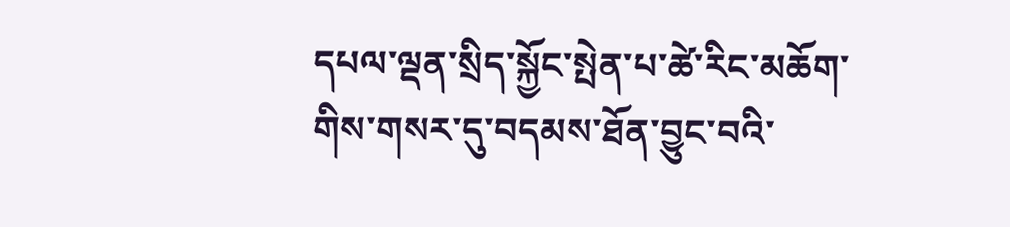དཔལ་ལྡན་སྲིད་སྐྱོང་སྤེན་པ་ཚེ་རིང་མཆོག་གིས་གསར་དུ་བདམས་ཐོན་བྱུང་བའི་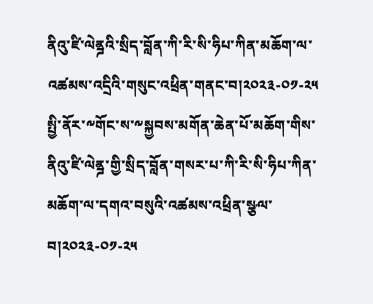ནིའུ་ཛི་ལེནྜའི་སྲིད་བློན་ཀི་རི་སི་ཧིཔ་ཀིན་མཆོག་ལ་འཚམས་འདྲིའི་གསུང་འཕྲིན་གནང་བ།༢༠༢༣-༠༡-༢༥
སྤྱི་ནོར་༸གོང་ས་༸སྐྱབས་མགོན་ཆེན་པོ་མཆོག་གིས་ནིའུ་ཛི་ལེནྜ་གྱི་སྲིད་བློན་གསར་པ་ཀི་རི་སི་ཧིཔ་ཀིན་མཆོག་ལ་དགའ་བསུའི་འཚམས་འཕྲིན་སྩལ་བ།༢༠༢༣-༠༡-༢༥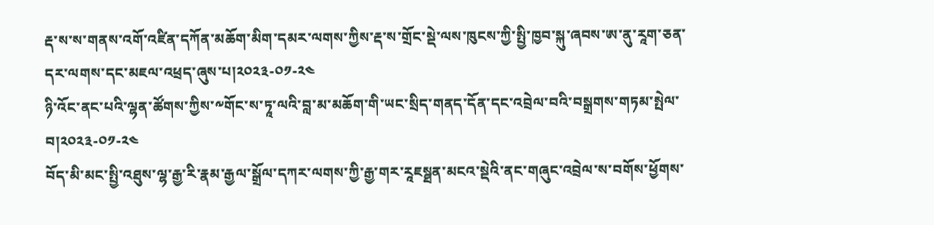རྡ་ས་ས་གནས་འགོ་འཛིན་དཀོན་མཆོག་མིག་དམར་ལགས་ཀྱིས་རྡ་ས་གྲོང་སྡེ་ལས་ཁུངས་ཀྱི་སྤྱི་ཁྱབ་སྐུ་ཞབས་ཨ་ནུ་རཱག་ཅན་དར་ལགས་དང་མཇལ་འཕྲད་ཞུས་པ།༢༠༢༣-༠༡-༢༤
ཉི་འོང་ནང་པའི་ལྷན་ཚོགས་ཀྱིས་༸གོང་ས་ཏཱ་ལའི་བླ་མ་མཆོག་གི་ཡང་སྲིད་གནད་དོན་དང་འབྲེལ་བའི་བསྒྲགས་གཏམ་སྤེལ་བ།༢༠༢༣-༠༡-༢༤
བོད་མི་མང་སྤྱི་འཐུས་ལྷ་རྒྱ་རི་རྣམ་རྒྱལ་སྒྲོལ་དཀར་ལགས་ཀྱི་རྒྱ་གར་རཱཇསྠན་མངའ་སྡེའི་ནང་གཞུང་འབྲེལ་ས་བགོས་ཕྱོགས་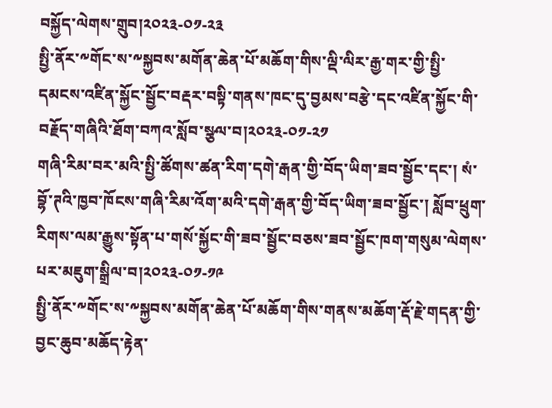བསྐྱོད་ལེགས་གྲུབ།༢༠༢༣-༠༡-༢༣
སྤྱི་ནོར་༸གོང་ས་༸སྐྱབས་མགོན་ཆེན་པོ་མཆོག་གིས་ལྡི་ལིར་རྒྱ་གར་གྱི་སྤྱི་དམངས་འཛིན་སྐྱོང་སྦྱོང་བརྡར་བསྟི་གནས་ཁང་དུ་བྱམས་བརྩེ་དང་འཛིན་སྐྱོང་གི་བརྗོད་གཞིའི་ཐོག་བཀའ་སློབ་སྩལ་བ།༢༠༢༣-༠༡-༢༡
གཞི་རིམ་བར་མའི་སྤྱི་ཚོགས་ཚན་རིག་དགེ་རྒན་གྱི་བོད་ཡིག་ཟབ་སྦྱོང་དང་། སཾ་བྷོ་ཊའི་ཁྱབ་ཁོངས་གཞི་རིམ་འོག་མའི་དགེ་རྒན་གྱི་བོད་ཡིག་ཟབ་སྦྱོང་། སློབ་ཕྲུག་རིགས་ལམ་རྒྱུས་སྟོན་པ་གསོ་སྐྱོང་གི་ཟབ་སྦྱོང་བཅས་ཟབ་སྦྱོང་ཁག་གསུམ་ལེགས་པར་མཇུག་སྒྲིལ་བ།༢༠༢༣-༠༡-༡༩
སྤྱི་ནོར་༸གོང་ས་༸སྐྱབས་མགོན་ཆེན་པོ་མཆོག་གིས་གནས་མཆོག་རྡོ་རྗེ་གདན་གྱི་བྱང་ཆུབ་མཆོད་རྟེན་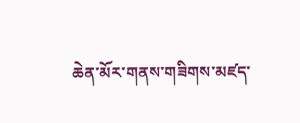ཆེན་མོར་གནས་གཟིགས་མཛད་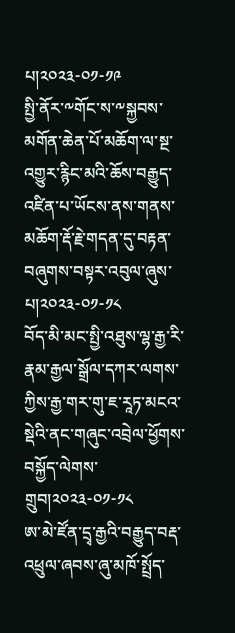པ།༢༠༢༣-༠༡-༡༩
སྤྱི་ནོར་༸གོང་ས་༸སྐྱབས་མགོན་ཆེན་པོ་མཆོག་ལ་སྔ་འགྱུར་རྙིང་མའི་ཆོས་བརྒྱུད་འཛིན་པ་ཡོངས་ནས་གནས་མཆོག་རྡོ་རྗེ་གདན་དུ་བརྟན་བཞུགས་བསྟར་འབུལ་ཞུས་པ།༢༠༢༣-༠༡-༡༨
བོད་མི་མང་སྤྱི་འཐུས་ལྷ་རྒྱ་རི་རྣམ་རྒྱལ་སྒྲོལ་དཀར་ལགས་ཀྱིས་རྒྱ་གར་གུ་ཇ་རཱཏ་མངའ་སྡེའི་ནང་གཞུང་འབྲེལ་ཕྱོགས་བསྐྱོད་ལེགས་གྲུབ།༢༠༢༣-༠༡-༡༨
ཨ་མེ་ཛོན་དྲྭ་རྒྱའི་བརྒྱུད་བརྡ་འཕྲུལ་ཞབས་ཞུ་མཁོ་སྤྲོད་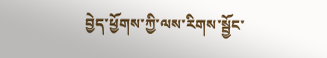བྱེད་ཕྱོགས་ཀྱི་ལས་རིགས་སྦྱོང་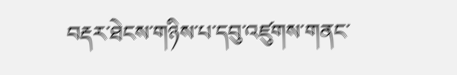བརྡར་ཐེངས་གཉིས་པ་དབུ་འཛུགས་གནང་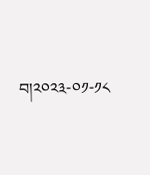བ།༢༠༢༣-༠༡-༡༨